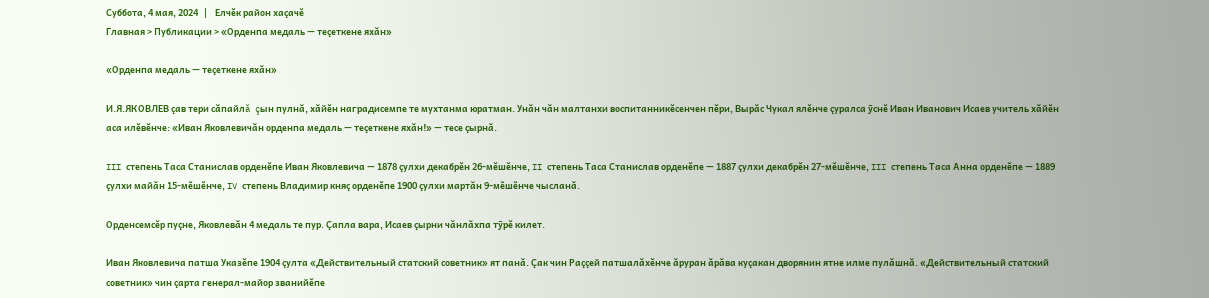Суббота, 4 мая, 2024   |    Елчĕк район хаçачĕ
Главная > Публикации > «Орденпа медаль — теçеткене яхăн»

«Орденпа медаль — теçеткене яхăн»

И.Я.ЯКОВЛЕВ çав тери сăпайлă çын пулнă, хăйĕн наградисемпе те мухтанма юратман. Унăн чăн малтанхи воспитанникĕсенчен пĕри, Вырăс Чукал ялĕнче çуралса ỹснĕ Иван Иванович Исаев учитель хăйĕн аса илĕвĕнче: «Иван Яковлевичăн орденпа медаль — теçеткене яхăн!» — тесе çырнă.

III степень Таса Станислав орденĕпе Иван Яковлевича — 1878 çулхи декабрĕн 26-мĕшĕнче, II степень Таса Станислав орденĕпе — 1887 çулхи декабрĕн 27-мĕшĕнче, III степень Таса Анна орденĕпе — 1889 çулхи майăн 15-мĕшĕнче, IV степень Владимир княç орденĕпе 1900 çулхи мартăн 9-мĕшĕнче чысланă.

Орденсемсĕр пуçне, Яковлевăн 4 медаль те пур. Çапла вара, Исаев çырни чăнлăхпа тỹрĕ килет.

Иван Яковлевича патша Указĕпе 1904 çулта «Действительный статский советник» ят панă. Çак чин Раççей патшалăхĕнче ăруран ăрăва куçакан дворянин ятне илме пулăшнă. «Действительный статский советник» чин çарта генерал-майор званийĕпе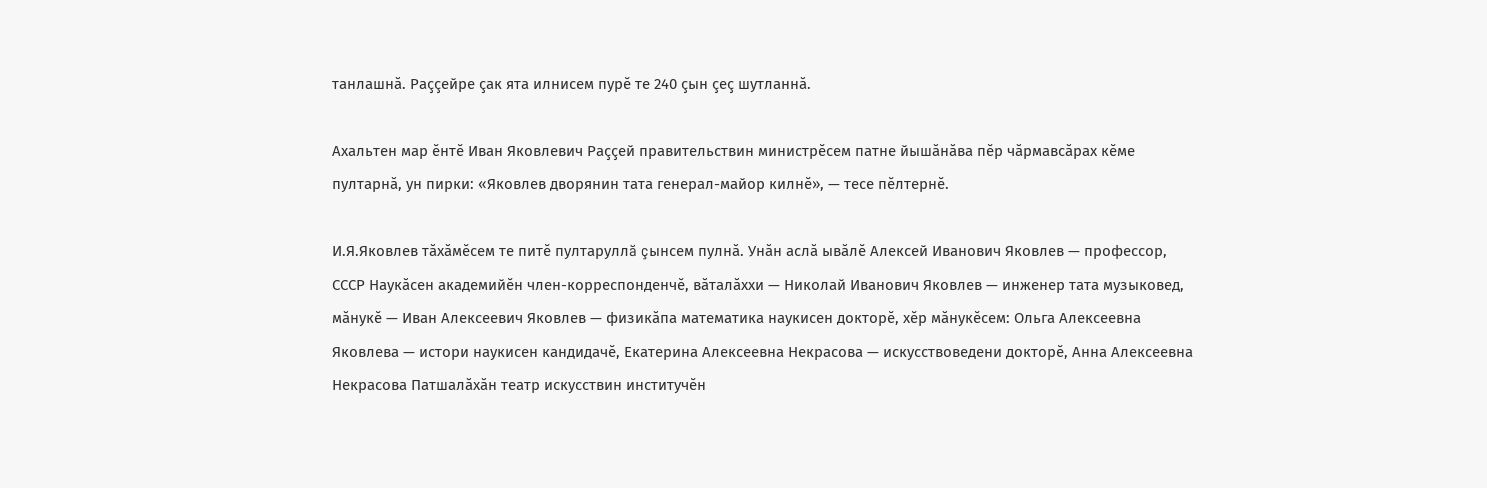танлашнă. Раççейре çак ята илнисем пурĕ те 240 çын çеç шутланнă.

Ахальтен мар ĕнтĕ Иван Яковлевич Раççей правительствин министрĕсем патне йышăнăва пĕр чăрмавсăрах кĕме пултарнă, ун пирки: «Яковлев дворянин тата генерал-майор килнĕ», — тесе пĕлтернĕ.

И.Я.Яковлев тăхăмĕсем те питĕ пултаруллă çынсем пулнă. Унăн аслă ывăлĕ Алексей Иванович Яковлев — профессор, СССР Наукăсен академийĕн член-корреспонденчĕ, вăталăххи — Николай Иванович Яковлев — инженер тата музыковед, мăнукĕ — Иван Алексеевич Яковлев — физикăпа математика наукисен докторĕ, хĕр мăнукĕсем: Ольга Алексеевна Яковлева — истори наукисен кандидачĕ, Екатерина Алексеевна Некрасова — искусствоведени докторĕ, Анна Алексеевна Некрасова Патшалăхăн театр искусствин институчĕн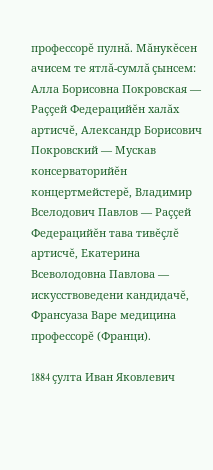профессорĕ пулнă. Мăнукĕсен ачисем те ятлă-сумлă çынсем: Алла Борисовна Покровская — Раççей Федерацийĕн халăх артисчĕ, Александр Борисович Покровский — Мускав консерваторийĕн концертмейстерĕ, Владимир Вселодович Павлов — Раççей Федерацийĕн тава тивĕçлĕ артисчĕ, Екатерина Всеволодовна Павлова — искусствоведени кандидачĕ, Франсуаза Варе медицина профессорĕ (Франци).

1884 çулта Иван Яковлевич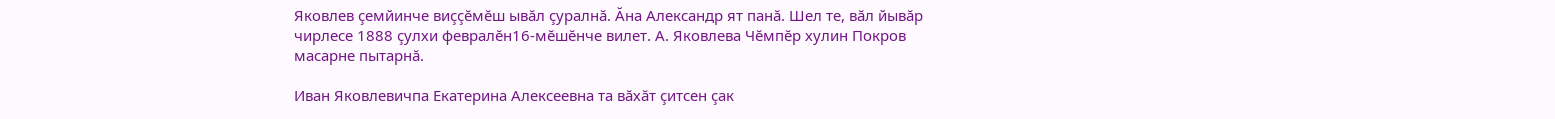Яковлев çемйинче виççĕмĕш ывăл çуралнă. Ăна Александр ят панă. Шел те, вăл йывăр чирлесе 1888 çулхи февралĕн16-мĕшĕнче вилет. А. Яковлева Чĕмпĕр хулин Покров масарне пытарнă.

Иван Яковлевичпа Екатерина Алексеевна та вăхăт çитсен çак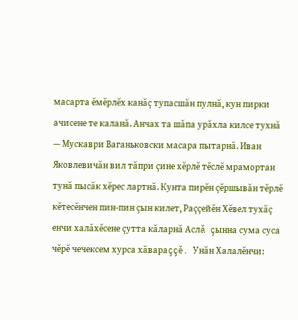масарта ĕмĕрлĕх канăç тупасшăн пулнă, кун пирки ачисене те каланă. Анчах та шăпа урăхла килсе тухнă — Мускаври Ваганьковски масара пытарнă. Иван Яковлевичăн вил тăпри çине хĕрлĕ тĕслĕ мрамортан тунă пысăк хĕрес лартнă. Кунта пирĕн çĕршывăн тĕрлĕ кĕтесĕнчен пин-пин çын килет, Раççейĕн Хĕвел тухăç енчи халăхĕсене çутта кăларнă Аслă çынна сума суса чĕрĕ чечексем хурса хăвараççĕ. Унăн Халалĕнчи: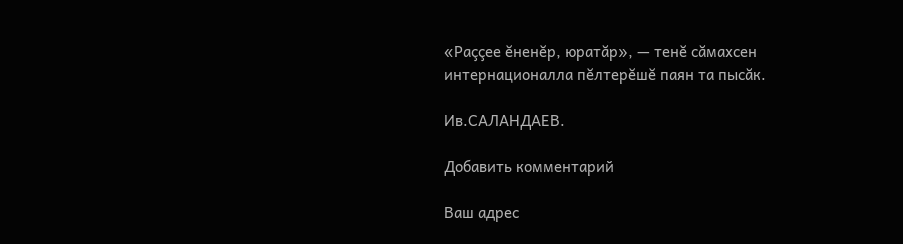«Раççее ĕненĕр, юратăр», — тенĕ сăмахсен интернационалла пĕлтерĕшĕ паян та пысăк.

Ив.САЛАНДАЕВ.

Добавить комментарий

Ваш адрес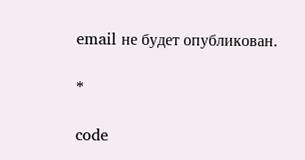email не будет опубликован.

*

code